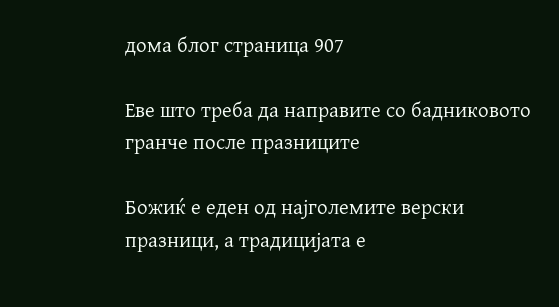дома блог страница 907

Еве што треба да направите со бадниковото гранче после празниците

Божиќ е еден од најголемите верски празници, а традицијата е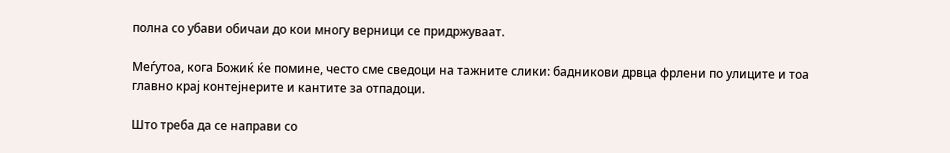полна со убави обичаи до кои многу верници се придржуваат.

Меѓутоа, кога Божиќ ќе помине, често сме сведоци на тажните слики: бадникови дрвца фрлени по улиците и тоа главно крај контејнерите и кантите за отпадоци.

Што треба да се направи со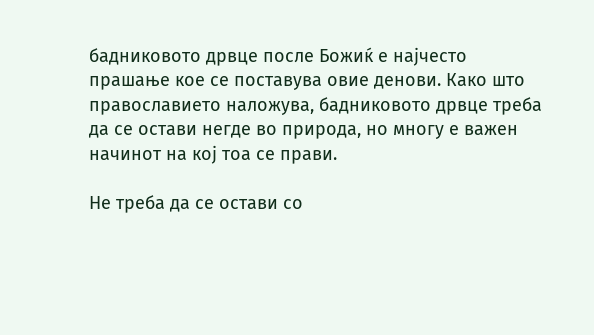бадниковото дрвце после Божиќ е најчесто прашање кое се поставува овие денови. Како што православието наложува, бадниковото дрвце треба да се остави негде во природа, но многу е важен начинот на кој тоа се прави.

Не треба да се остави со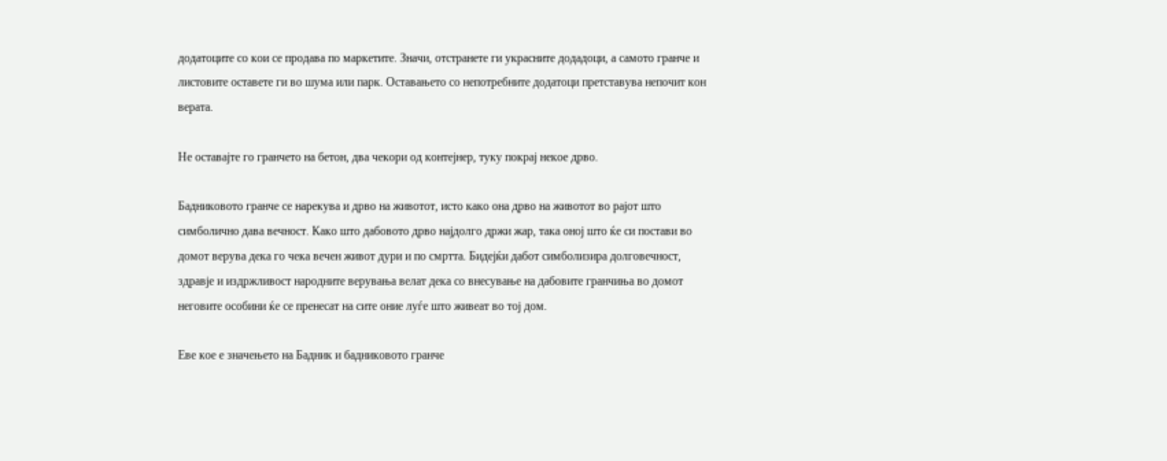додатоците со кои се продава по маркетите. Значи, отстранете ги украсните додадоци, а самото гранче и листовите оставете ги во шума или парк. Оставањето со непотребните додатоци претставува непочит кон верата.

Не оставајте го гранчето на бетон, два чекори од контејнер, туку покрај некое дрво.

Бадниковото гранче се нарекува и дрво на животот, исто како она дрво на животот во рајот што симболично дава вечност. Како што дабовото дрво најдолго држи жар, така оној што ќе си постави во домот верува дека го чека вечен живот дури и по смртта. Бидејќи дабот симболизира долговечност, здравје и издржливост народните верувања велат дека со внесување на дабовите гранчиња во домот неговите особини ќе се пренесат на сите оние луѓе што живеат во тој дом.

Eве кое е значењето на Бадник и бадниковото гранче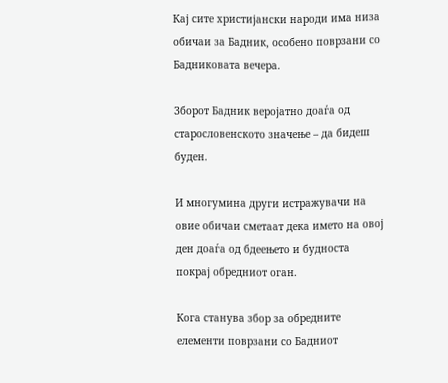Кај сите христијански народи има низа обичаи за Бадник, особено поврзани со Бадниковата вечера.

Зборот Бадник веројатно доаѓа од старословенското значење – да бидеш буден.

И многумина други истражувачи на овие обичаи сметаат дека името на овој ден доаѓа од бдеењето и будноста покрај обредниот оган.

Кога станува збор за обредните елементи поврзани со Бадниот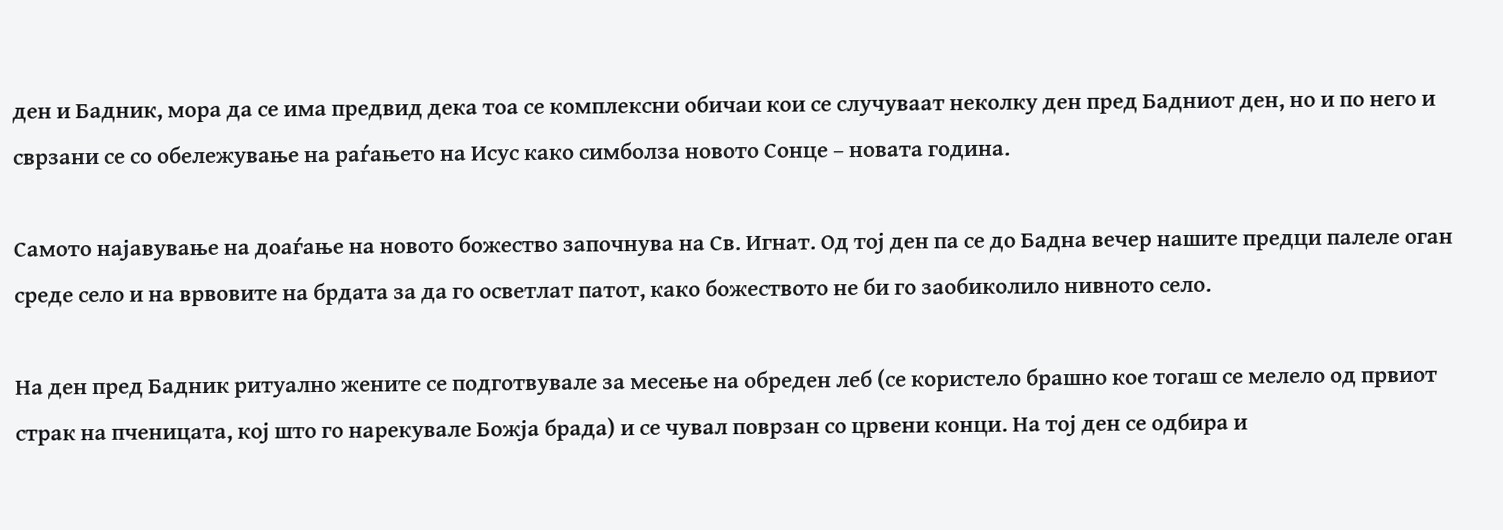ден и Бадник, мора да се има предвид дека тоа се комплексни обичаи кои се случуваат неколку ден пред Бадниот ден, но и по него и сврзани се со обележување на раѓањето на Исус како симболза новото Сонце – новата година.

Самото најавување на доаѓање на новото божество започнува на Св. Игнат. Од тој ден па се до Бадна вечер нашите предци палеле оган среде село и на врвовите на брдата за да го осветлат патот, како божеството не би го заобиколило нивното село.

На ден пред Бадник ритуално жените се подготвувале за месење на обреден леб (се користело брашно кое тогаш се мелело од првиот страк на пченицата, кој што го нарекувале Божја брада) и се чувал поврзан со црвени конци. На тој ден се одбира и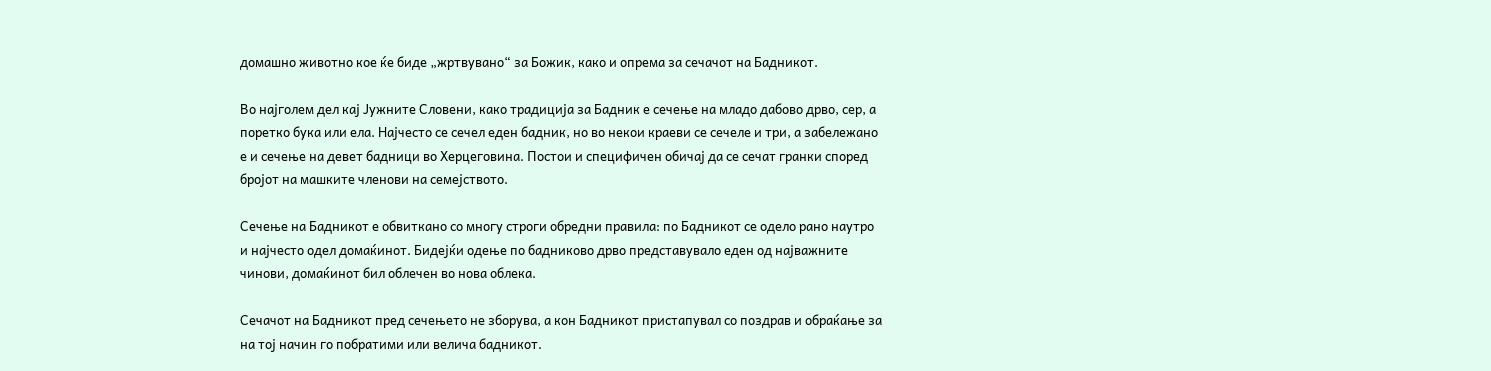домашно животно кое ќе биде „жртвувано“ за Божик, како и опрема за сечачот на Бадникот.

Во најголем дел кај Јужните Словени, како традиција за Бадник е сечење на младо дабово дрво, сер, а поретко бука или ела. Најчесто се сечел еден бадник, но во некои краеви се сечеле и три, а забележано е и сечење на девет бадници во Херцеговина. Постои и специфичен обичај да се сечат гранки според бројот на машките членови на семејството.

Сечење на Бадникот е обвиткано со многу строги обредни правила: по Бадникот се одело рано наутро и најчесто одел домаќинот. Бидејќи одење по бадниково дрво представувало еден од најважните чинови, домаќинот бил облечен во нова облека.

Сечачот на Бадникот пред сечењето не зборува, а кон Бадникот пристапувал со поздрав и обраќање за на тој начин го побратими или велича бадникот.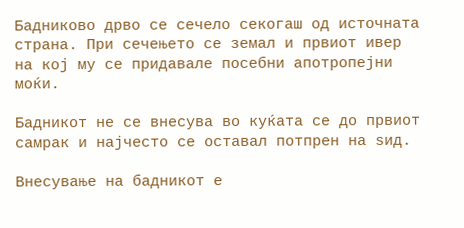Бадниково дрво се сечело секогаш од источната страна. При сечењето се земал и првиот ивер на кој му се придавале посебни апотропејни моќи.

Бадникот не се внесува во куќата се до првиот самрак и најчесто се оставал потпрен на ѕид.

Внесување на бадникот е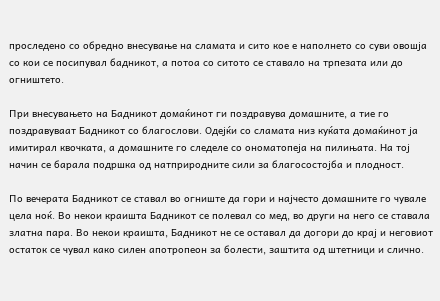проследено со обредно внесување на сламата и сито кое е наполнето со суви овошја со кои се посипувал бадникот, а потоа со ситото се ставало на трпезата или до огништето.

При внесувањето на Бадникот домаќинот ги поздравува домашните, а тие го поздравуваат Бадникот со благослови. Одејќи со сламата низ куќата домаќинот ја имитирал квочката, а домашните го следеле со ономатопеја на пилињата. На тој начин се барала подршка од натприродните сили за благосостојба и плодност.

По вечерата Бадникот се ставал во огниште да гори и најчесто домашните го чувале цела ноќ. Во некои краишта Бадникот се полевал со мед, во други на него се ставала златна пара. Во некои краишта, Бадникот не се оставал да догори до крај и неговиот остаток се чувал како силен апотропеон за болести, заштита од штетници и слично.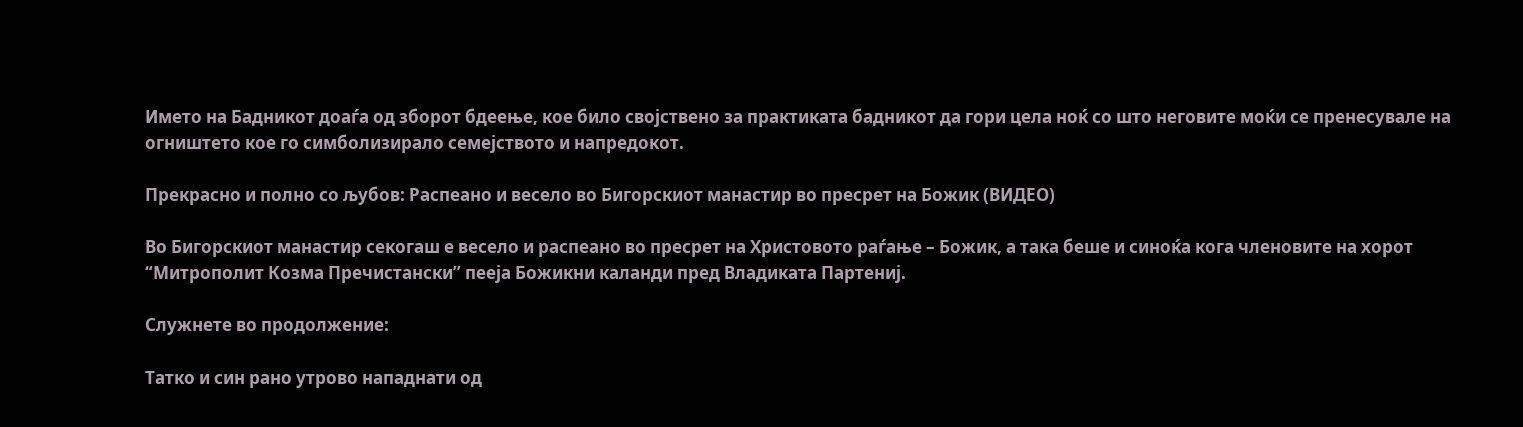Името на Бадникот доаѓа од зборот бдеење, кое било својствено за практиката бадникот да гори цела ноќ со што неговите моќи се пренесувале на огништето кое го симболизирало семејството и напредокот.

Прекрасно и полно со љубов: Распеано и весело во Бигорскиот манастир во пресрет на Божик (ВИДЕО)

Во Бигорскиот манастир секогаш е весело и распеано во пресрет на Христовото раѓање – Божик, а така беше и синоќа кога членовите на хорот “Митрополит Козма Пречистански” пееја Божикни каланди пред Владиката Партениј.

Служнете во продолжение:

Татко и син рано утрово нападнати од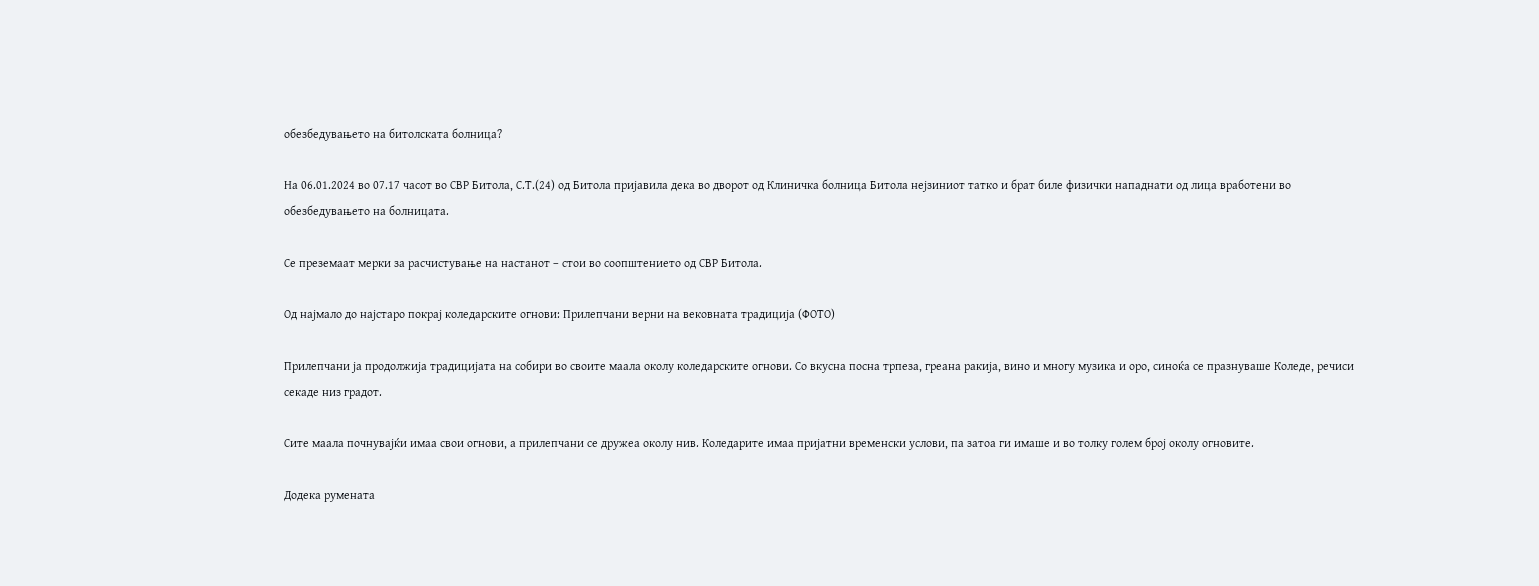обезбедувањето на битолската болница?

На 06.01.2024 во 07.17 часот во СВР Битола, С.Т.(24) од Битола пријавила дека во дворот од Клиничка болница Битола нејзиниот татко и брат биле физички нападнати од лица вработени во обезбедувањето на болницата.

Се преземаат мерки за расчистување на настанот – стои во соопштението од СВР Битола.

Од најмало до најстаро покрај коледарските огнови: Прилепчани верни на вековната традиција (ФОТО)

Прилепчани ја продолжија традицијата на собири во своите маала околу коледарските огнови. Со вкусна посна трпеза, греана ракија, вино и многу музика и оро, синоќа се празнуваше Коледе, речиси секаде низ градот.

Сите маала почнувајќи имаа свои огнови, а прилепчани се дружеа околу нив. Коледарите имаа пријатни временски услови, па затоа ги имаше и во толку голем број околу огновите.

Додека румената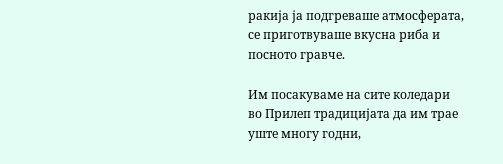ракија ја подгреваше атмосферата, се приготвуваше вкусна риба и посното гравче.

Им посакуваме на сите коледари во Прилеп традицијата да им трае уште многу годни,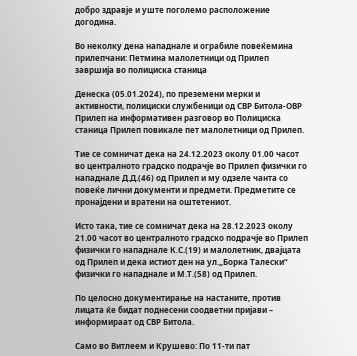добро здравје и уште поголемо расположение догодина.

Во неколку дена нападнале и ограбиле повеќемина прилепчани: Петмина малолетници од Прилеп завршија во полициска станица

Денеска (05.01.2024), по преземени мерки и активности, полициски службеници од СВР Битола-ОВР Прилеп на информативен разговор во Полициска станица Прилеп повикале пет малолетници од Прилеп.

Тие се сомничат дека на 24.12.2023 околу 01.00 часот во централното градско подрачје во Прилеп физички го нападнале Д.Д.(46) од Прилеп и му одзеле чанта со повеќе лични документи и предмети. Предметите се пронајдени и вратени на оштетениот.

Исто така, тие се сомничат дека на 28.12.2023 околу 21.00 часот во централното градско подрачје во Прилеп физички го нападнале К.С.(19) и малолетник, двајцата од Прилеп и дека истиот ден на ул.„Борка Талески“ физички го нападнале и М.Т.(58) од Прилеп.

По целосно документирање на настаните, против лицата ќе бидат поднесени соодветни пријави – информираат од СВР Битола.

Само во Витлеем и Крушево: По 11-ти пат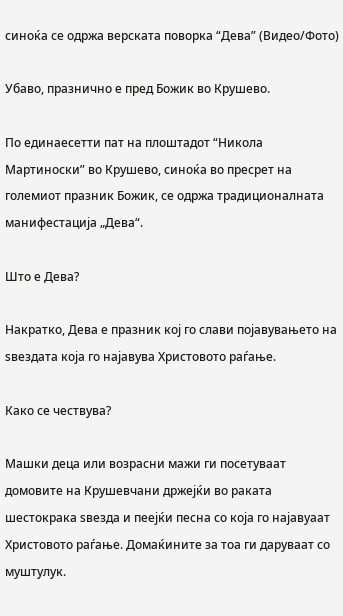синоќа се одржа верската поворка “Дева” (Видео/Фото)

Убаво, празнично е пред Божик во Крушево.

По eдинаесетти пат на плоштадот “Никола Мартиноски” во Крушево, синоќа во пресрет на големиот празник Божик, се одржа традиционалната манифестација „Дева“.

Што е Дева?

Накратко, Дева е празник кој го слави појавувањето на ѕвездата која го најавува Христовотo раѓање.

Како се чествува?

Машки деца или возрасни мажи ги посетуваат домовите на Крушевчани држејќи во раката шестокрака ѕвезда и пеејќи песна со која го најавуаат Христовото раѓање. Домаќините за тоа ги даруваат со муштулук.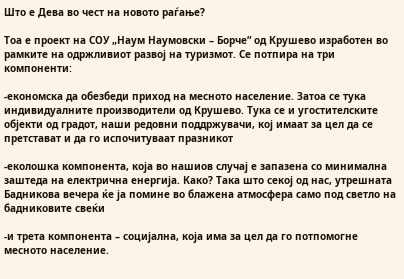Што е Дева во чест на новото раѓање?

Тоа е проект на СОУ „Наум Наумовски – Борче“ од Крушево изработен во рамките на одржливиот развој на туризмот. Се потпира на три компоненти:

-економска да обезбеди приход на месното население. Затоа се тука индивидуалните производители од Крушево. Тука се и угостителските објекти од градот, наши редовни поддржувачи, кој имаат за цел да се претстават и да го испочитуваат празникот

-еколошка компонента, која во нашиов случај е запазена со минимална заштеда на електрична енергија. Како? Така што секој од нас, утрешната Бадникова вечера ќе ја помине во блажена атмосфера само под светло на бадниковите свеќи

-и трета компонента – социјална, која има за цел да го потпомогне месното население.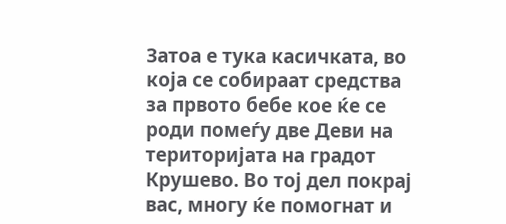Затоа е тука касичката, во која се собираат средства за првото бебе кое ќе се роди помеѓу две Деви на територијата на градот Крушево. Во тој дел покрај вас, многу ќе помогнат и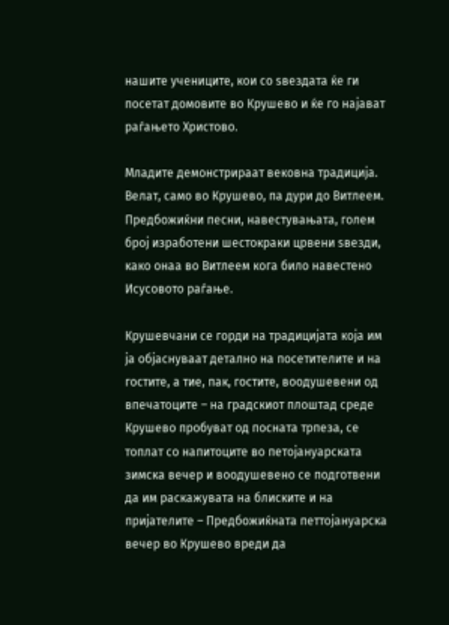нашите учениците, кои со ѕвездата ќе ги посетат домовите во Крушево и ќе го најават раѓањето Христово.

Младите демонстрираат вековна традиција. Велат, само во Крушево, па дури до Витлеем. Предбожиќни песни, навестувањата, голем број изработени шестокраки црвени ѕвезди, како онаа во Витлеем кога било навестено Исусовото раѓање.

Крушевчани се горди на традицијата која им ја објаснуваат детално на посетителите и на гостите, а тие, пак, гостите, воодушевени од впечатоците – на градскиот плоштад среде Крушево пробуват од посната трпеза, се топлат со напитоците во петојануарската зимска вечер и воодушевено се подготвени да им раскажувата на блиските и на пријателите – Предбожиќната петтојануарска вечер во Крушево вреди да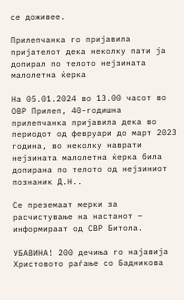се доживее.

Прилепчанка го пријавила пријателот дека неколку пати ја допирал по телото нејзината малолетна ќерка

На 05.01.2024 во 13.00 часот во ОВР Прилеп, 40-годишна прилепчанка пријавила дека во периодот од февруари до март 2023 година, во неколку наврати нејзината малолетна ќерка била допирана по телото од нејзиниот познаник Д.Н..

Се преземаат мерки за расчистување на настанот – информираат од СВР Битола.

УБАВИНА! 200 дечиња го најавија Христовото раѓање со Бадникова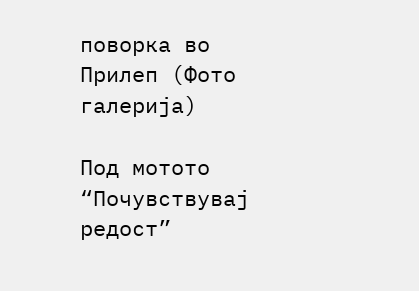поворка во Прилеп (Фото галерија)

Под мотото “Почувствувај редост”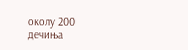околу 200 дечиња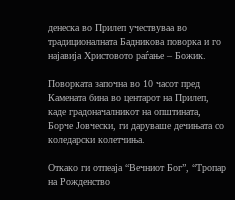денеска во Прилеп учествуваа во традиционалната Бадникова поворка и го најавија Христовото раѓање – Божик.

Поворката започна во 10 часот пред Камената бина во центарот на Прилеп, каде градоначалникот на општината, Борче Јовчески, ги даруваше дечињата со коледарски колетчиња.

Откако ги отпеаја “Вечниот Бог”, “Тропар на Рожденство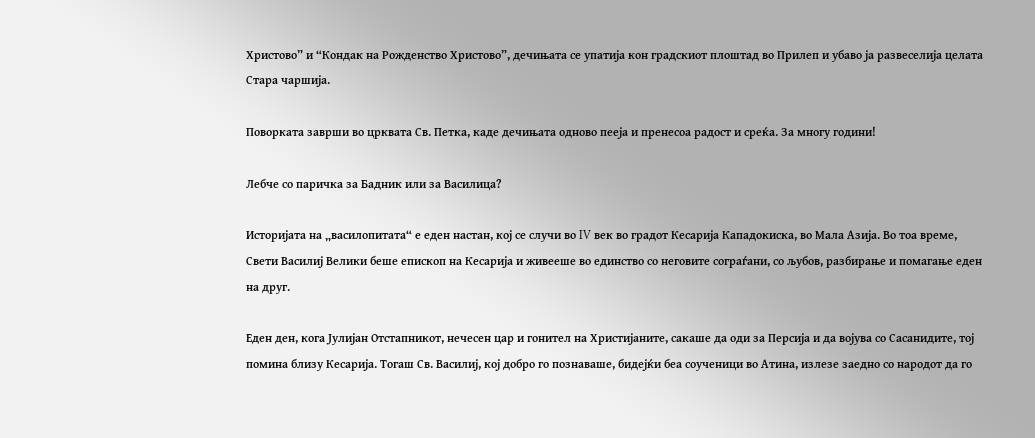Христово” и “Кондак на Рожденство Христово”, дечињата се упатија кон градскиот плоштад во Прилеп и убаво ја развеселија целата Стара чаршија.

Поворката заврши во црквата Св. Петка, каде дечињата одново пееја и пренесоа радост и среќа. За многу години!

Лебче со паричка за Бадник или за Василица?

Историјата на „василопитата“ е еден настан, кој се случи во IV век во градот Кесарија Кападокиска, во Мала Азија. Во тоа време, Свети Василиј Велики беше епископ на Кесарија и живееше во единство со неговите сограѓани, со љубов, разбирање и помагање еден на друг.

Еден ден, кога Јулијан Отстапникот, нечесен цар и гонител на Христијаните, сакаше да оди за Персија и да војува со Сасанидите, тој помина близу Кесарија. Тогаш Св. Василиј, кој добро го познаваше, бидејќи беа соученици во Атина, излезе заедно со народот да го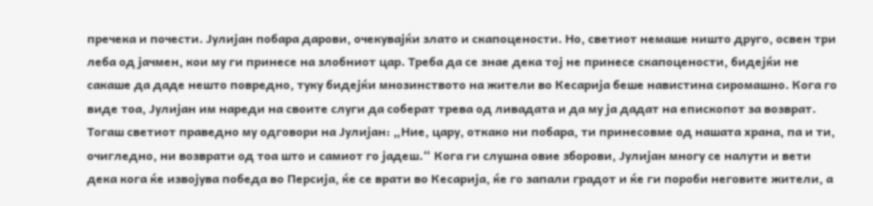пречека и почести. Јулијан побара дарови, очекувајќи злато и скапоцености. Но, светиот немаше ништо друго, освен три леба од јачмен, кои му ги принесе на злобниот цар. Треба да се знае дека тој не принесе скапоцености, бидејќи не сакаше да даде нешто повредно, туку бидејќи мнозинството на жители во Кесарија беше навистина сиромашно. Кога го виде тоа, Јулијан им нареди на своите слуги да соберат трева од ливадата и да му ја дадат на епископот за возврат. Тогаш светиот праведно му одговори на Јулијан: „Ние, цару, откако ни побара, ти принесовме од нашата храна, па и ти, очигледно, ни возврати од тоа што и самиот го јадеш.“ Кога ги слушна овие зборови, Јулијан многу се налути и вети дека кога ќе извојува победа во Персија, ќе се врати во Кесарија, ќе го запали градот и ќе ги пороби неговите жители, а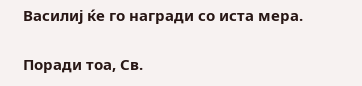Василиј ќе го награди со иста мера.

Поради тоа, Св.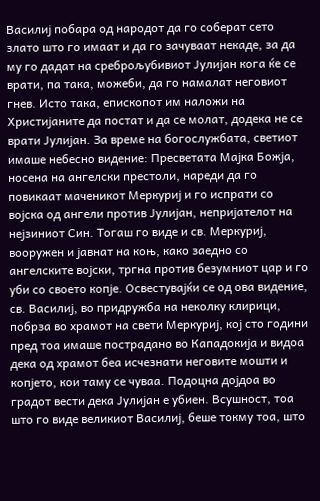Василиј побара од народот да го соберат сето злато што го имаат и да го зачуваат некаде, за да му го дадат на среброљубивиот Јулијан кога ќе се врати, па така, можеби, да го намалат неговиот гнев. Исто така, епископот им наложи на Христијаните да постат и да се молат, додека не се врати Јулијан. За време на богослужбата, светиот имаше небесно видение: Пресветата Мајка Божја, носена на ангелски престоли, нареди да го повикаат маченикот Меркуриј и го испрати со војска од ангели против Јулијан, непријателот на нејзиниот Син. Тогаш го виде и св. Меркуриј, вооружен и јавнат на коњ, како заедно со ангелските војски, тргна против безумниот цар и го уби со своето копје. Освестувајќи се од ова видение, св. Василиј, во придружба на неколку клирици, побрза во храмот на свети Меркуриј, кој сто години пред тоа имаше пострадано во Кападокија и видоа дека од храмот беа исчезнати неговите мошти и копјето, кои таму се чуваа. Подоцна дојдоа во градот вести дека Јулијан е убиен. Всушност, тоа што го виде великиот Василиј, беше токму тоа, што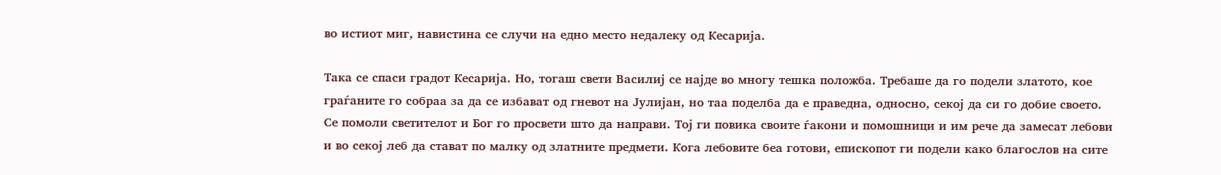во истиот миг, навистина се случи на едно место недалеку од Кесарија.

Така се спаси градот Кесарија. Но, тогаш свети Василиј се најде во многу тешка положба. Требаше да го подели златото, кое граѓаните го собраа за да се избават од гневот на Јулијан, но таа поделба да е праведна, односно, секој да си го добие своето. Се помоли светителот и Бог го просвети што да направи. Тој ги повика своите ѓакони и помошници и им рече да замесат лебови и во секој леб да стават по малку од златните предмети. Кога лебовите беа готови, епископот ги подели како благослов на сите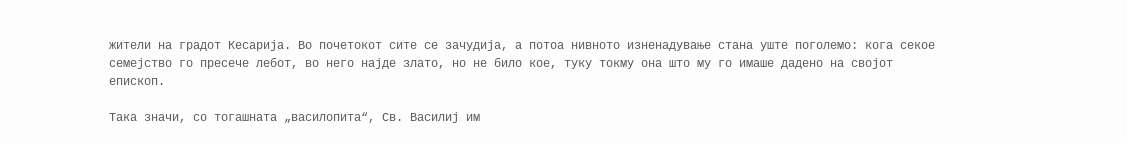жители на градот Кесарија. Во почетокот сите се зачудија, а потоа нивното изненадување стана уште поголемо: кога секое семејство го пресече лебот, во него најде злато, но не било кое, туку токму она што му го имаше дадено на својот епископ.

Така значи, со тогашната „василопита“, Св. Василиј им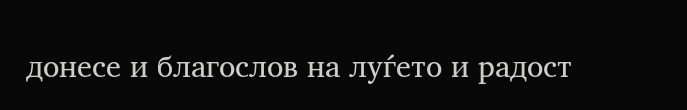донесе и благослов на луѓето и радост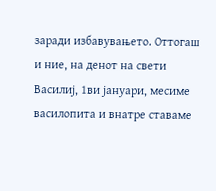заради избавувањето. Оттогаш и ние, на денот на свети Василиј, 1ви јануари, месиме василопита и внатре ставаме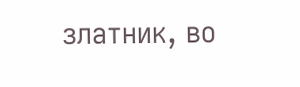златник, во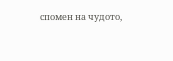спомен на чудото,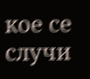кое се случи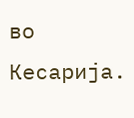во Кесарија.